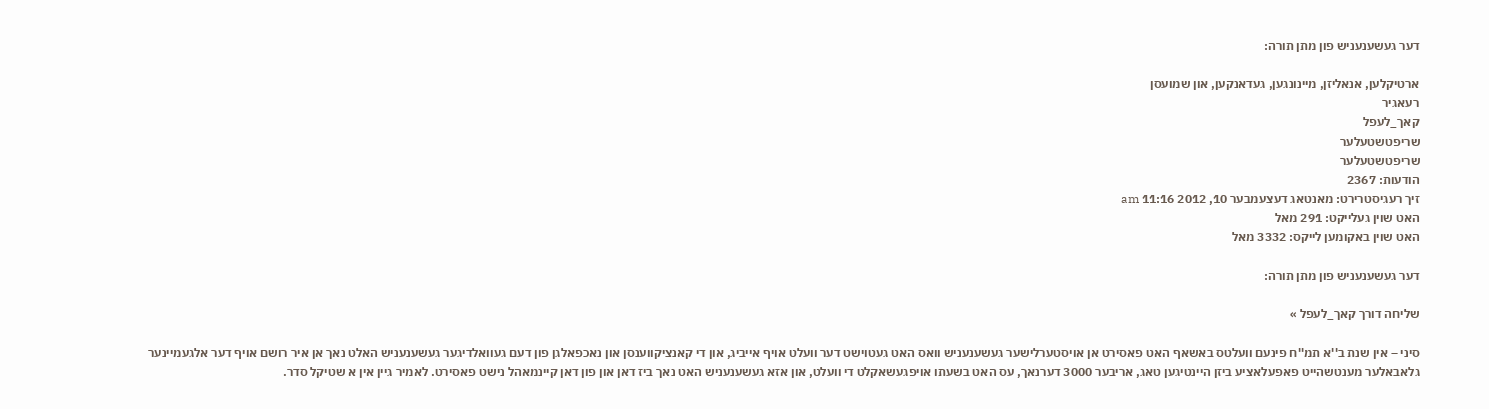דער געשענעניש פון מתן תורה:

ארטיקלען, אנאליזן, מיינונגען, געדאנקען, און שמועסן
רעאגיר
קאך_לעפל
שריפטשטעלער
שריפטשטעלער
הודעות: 2367
זיך רעגיסטרירט: מאנטאג דעצעמבער 10, 2012 11:16 am
האט שוין געלייקט: 291 מאל
האט שוין באקומען לייקס: 3332 מאל

דער געשענעניש פון מתן תורה:

שליחה דורך קאך_לעפל »

סיני – אין שנת ב''א תמ''ח פינעם וועלטס באשאף האט פאסירט אן אויסטערלישער געשענעניש וואס האט געטוישט דער וועלט אויף אייביג, און די קאנציקווענסן און נאכפאלגן פון דעם געוואלדיגער געשענעניש האלט נאך אן איר רושם אויף דער אלגעמיינער גלאבאלער מענטשהייט פאפעלאציע ביזן היינטיגען טאג, אריבער 3000 דערנאך, עס האט בשעתו אויפגעשאקלט די וועלט, און אזא געשענעניש האט נאך ביז דאן און פון דאן קיינמאהל נישט פאסירט. לאמיר גיין אין א שטיקל סדר.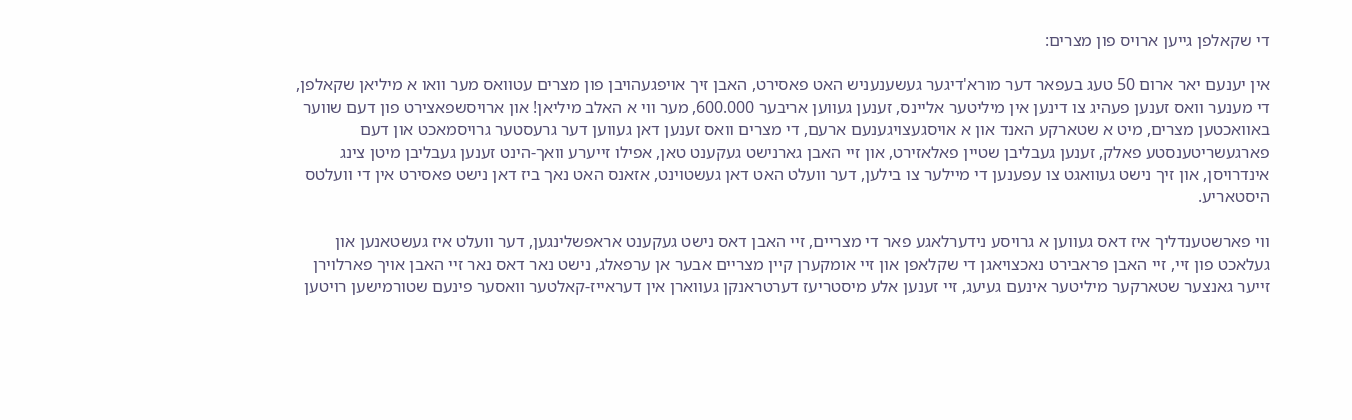די שקאלפן גייען ארויס פון מצרים:

אין יענעם יאר ארום 50 טעג בעפאר דער מורא'דיגער געשענעניש האט פאסירט, האבן זיך אויפגעהויבן פון מצרים עטוואס מער וואו א מיליאן שקאלפן, די מענער וואס זענען פעהיג צו דינען אין מיליטער אליינס, זענען געווען אריבער 600.000, מער ווי א האלב מיליאן! און ארויסשפאצירט פון דעם שווער באוואכטען מצרים, מיט א שטארקע האנד און א אויסגעצויגענעם ארעם, די מצרים וואס זענען דאן געווען דער גרעסטער גרויסמאכט און דעם פארגעשריטענסטע פאלק, זענען געבליבן שטיין פאלאזירט, און זיי האבן גארנישט געקענט טאן, אפילו זייערע וואך-הינט זענען געבליבן מיטן צינג אינדרויסן, און זיך נישט געוואגט צו עפענען די מיילער צו בילען, דער וועלט האט דאן געשטוינט, אזאנס האט נאך ביז דאן נישט פאסירט אין די וועלטס היסטאריע.

ווי פארשטענדליך איז דאס געווען א גרויסע נידערלאגע פאר די מצריים, זיי האבן דאס נישט געקענט אראפשלינגען, דער וועלט איז געשטאנען און געלאכט פון זיי, זיי האבן פראבירט נאכצויאגן די שקלאפן און זיי אומקערן קיין מצריים אבער אן ערפאלג, נישט נאר דאס נאר זיי האבן אויך פארלוירן זייער גאנצער שטארקער מיליטער אינעם געיעג, זיי זענען אלע מיסטריעז דערטראנקן געווארן אין דעראייז-קאלטער וואסער פינעם שטורמישען רויטען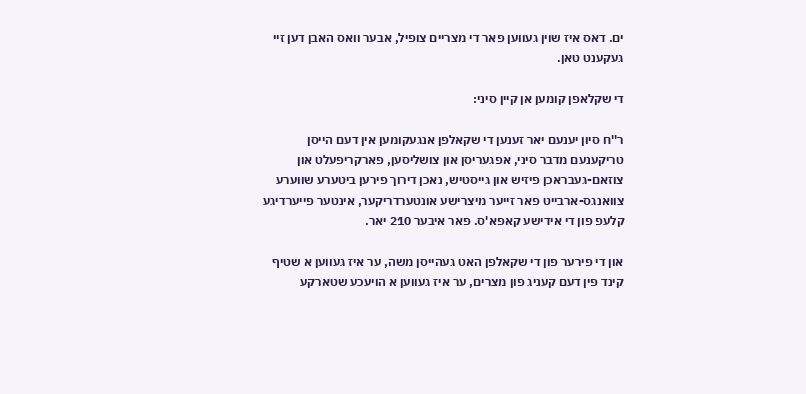ים. דאס איז שוין געווען פאר די מצריים צופיל, אבער וואס האבן דען זיי געקענט טאן.

די שקלאפן קומען אן קיין סיני:

ר''ח סיון יענעם יאר זענען די שקאלפן אנגעקומען אין דעם הייסן טריקענעם מדבר סיני, אפגעריסן און צושליסען, פארקריפעלט און צוזאם-געבראכן פיזיש און גייסטיש, נאכן דירוך פירען ביטערע שווערע צוואנגס-ארבייט פאר זייער מיצרישע אונטערדריקער, אינטער פייערדיגע קלעפ פון די אידישע קאפא'ס. פאר איבער 210 יאר.

און די פירער פון די שקאלפן האט געהייסן משה, ער איז געווען א שטיף קינד פין דעם קעניג פון מצרים, ער איז געווען א הויעכע שטארקע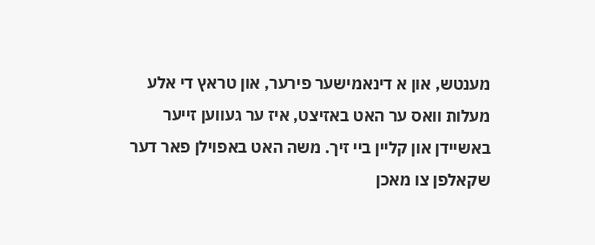מענטש, און א דינאמישער פירער, און טראץ די אלע מעלות וואס ער האט באזיצט, איז ער געווען זייער באשיידן און קליין ביי זיך. משה האט באפוילן פאר דער שקאלפן צו מאכן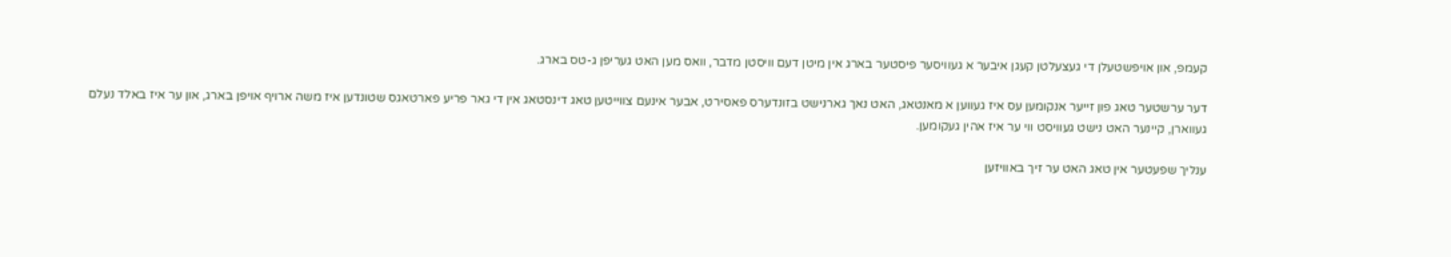קעמפ, און אויפשטעלן די געצעלטן קעגן איבער א געוויסער פיסטער בארג אין מיטן דעם וויסטן מדבר, וואס מען האט געריפן ג-טס בארג.

דער ערשטער טאג פון זייער אנקומען עס איז געווען א מאנטאג, האט נאך גארנישט בזונדערס פאסירט, אבער אינעם צווייטען טאג דינסטאג אין די גאר פריע פארטאגס שטונדען איז משה ארויף אויפן בארג, און ער איז באלד נעלם געווארן, קיינער האט נישט געוויסט ווי ער איז אהין געקומען.

ענליך שפעטער אין טאג האט ער זיך באוויזען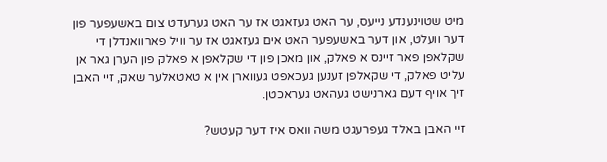מיט שטוינענדע נייעס, ער האט געזאגט אז ער האט גערעדט צום באשעפער פון דער וועלט, און דער באשעפער האט אים געזאגט אז ער וויל פארוואנדלן די שקלאפן פאר זיינס א פאלק, און מאכן פון די שקלאפן א פאלק פון הערן גאר אן עליט פאלק, די שקאלפן זענען געכאפט געווארן אין א טאטאלער שאק, זיי האבן זיך אויף דעם גארנישט געהאט געראכטן.

זיי האבן באלד געפרעגט משה וואס איז דער קעטש?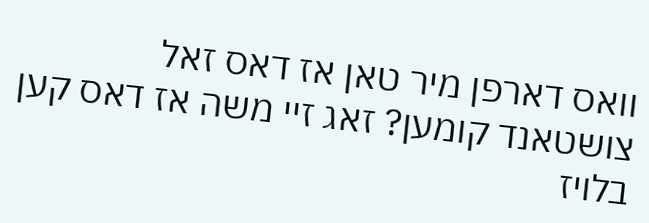וואס דארפן מיר טאן אז דאס זאל צושטאנד קומען? זאג זיי משה אז דאס קען בלויז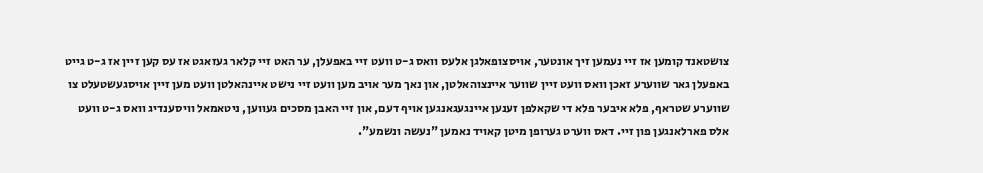צושטאנד קומען אז זיי נעמען זיך אונטער, אויסצופאלגן אלעס וואס ג-ט וועט זיי באפעלן, ער האט זיי קלאר געזאגט אז עס קען זיין אז ג-ט גייט באפעלן גאר שווערע זאכן וואס וועט זיין שווער איינצוהאלטן, און נאך מער אויב מען וועט זיי נישט איינהאלטן וועט מען זיין אויסגעשטעלט צו שווערע שטראף, פלא איבער פלא די שקאלפן זענען איינגעגאנגען אויף דעם, און זיי האבן מסכים געווען, ניטאמאל וויסענדיג וואס ג-ט וועט אלס פארלאנגען פון זיי. דאס ווערט גערופן מיטן קאויד נאמען "נעשה ונשמע".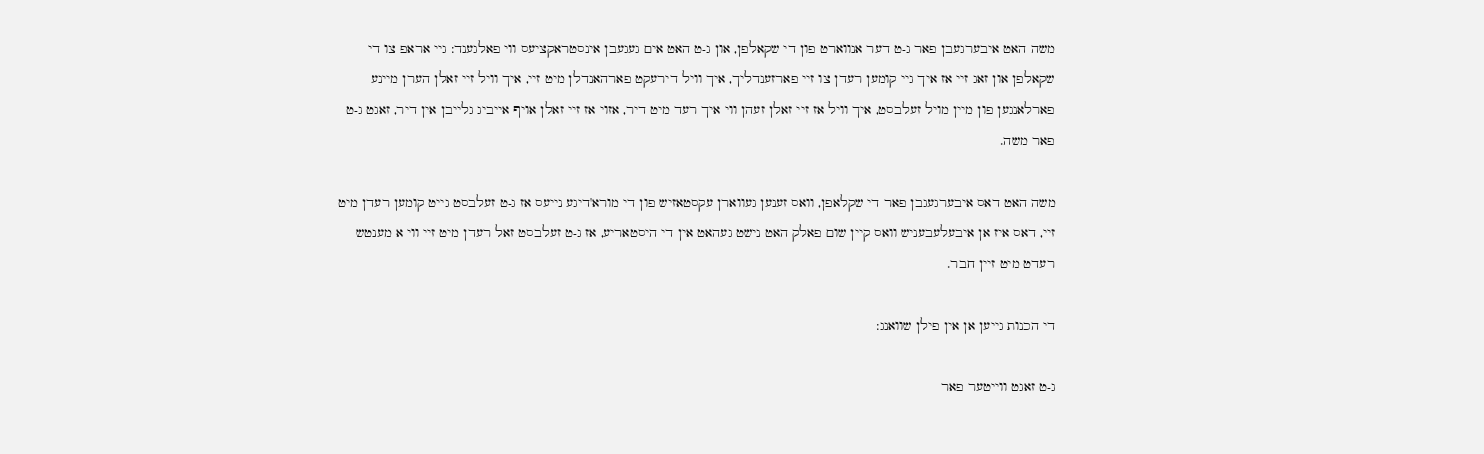משה האט איבערגעבן פאר ג-ט דער אנווארט פון די שקאלפן, און ג-ט האט אים געגעבן אינסטראקציעס ווי פאלגענד: גיי אראפ צו די שקאלפן און זאג זיי אז איך גיי קומען רעדן צו זיי פארזענדליך, איך וויל דירעקט פארהאנדלן מיט זיי, איך וויל זיי זאלן הערן מיינע פארלאנגען פון מיין מויל זעלבסט, איך וויל אז זיי זאלן זעהן ווי איך רעד מיט דיר, אזוי אז זיי זאלן אויף אייביג גלייבן אין דיר, זאגט ג-ט פאר משה.

משה האט דאס איבערגעגבן פאר די שקלאפן, וואס זענען געווארן עקסטאזיש פון די מורא'דיגע נייעס אז ג-ט זעלבסט גייט קומען רעדן מיט זיי, דאס איז אן איבעלעבעניש וואס קיין שום פאלק האט נישט געהאט אין די היסטאריע, אז ג-ט זעלבסט זאל רעדן מיט זיי ווי א מענטש רעדט מיט זיין חבר.

די הכנות גייען אן אין פילן שוואנג:

ג-ט זאגט ווייטער פאר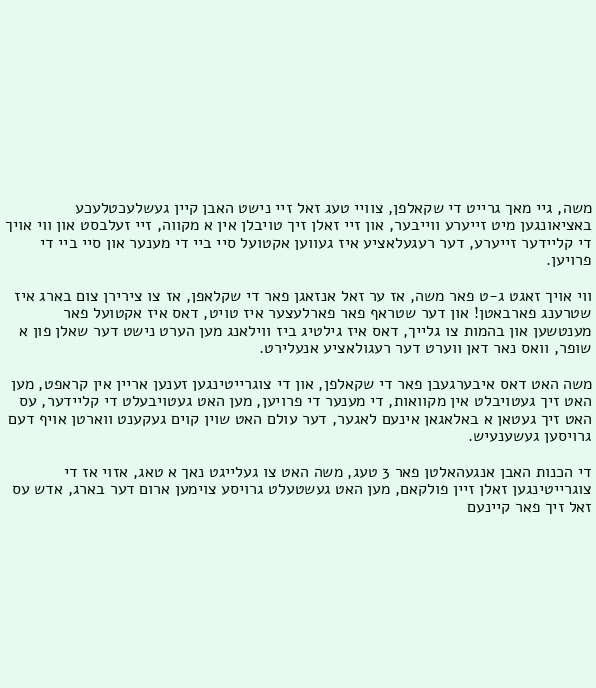משה, גיי מאך גרייט די שקאלפן, צוויי טעג זאל זיי נישט האבן קיין געשלעכטלעכע באציאונגען מיט זייערע ווייבער, און זיי זאלן זיך טויבלן אין א מקווה, זיי זעלבסט און ווי אויך די קליידער זייערע, דער רעגעלאציע איז געווען אקטועל סיי ביי די מענער און סיי ביי די פרויען.

ווי אויך זאגט ג-ט פאר משה, אז ער זאל אנזאגן פאר די שקלאפן, אז צו צירירן צום בארג איז שטרענג פארבאטן! און דער שטראף פאר פארלעצער איז טויט, דאס איז אקטועל פאר מענטשען און בהמות צו גלייך, דאס איז גילטיג ביז ווילאנג מען הערט נישט דער שאלן פון א שופר, וואס נאר דאן ווערט דער רעגולאציע אנעלירט.

משה האט דאס איבערגעבן פאר די שקאלפן, און די צוגרייטינגען זענען אריין אין קראפט, מען האט זיך געטויבלט אין מקוואות, די מענער די פרויען, מען האט געטויבעלט די קליידער, עס האט זיך געטאן א באלאגאן אינעם לאגער, דער עולם האט שוין קוים געקענט ווארטן אויף דעם גרויסען געשענעיש.

די הכנות האבן אנגעהאלטן פאר 3 טעג, משה האט צו געלייגט נאך א טאג, אזוי אז די צוגרייטינגען זאלן זיין פולקאם, מען האט געשטעלט גרויסע צוימען ארום דער בארג, אדש עס זאל זיך פאר קיינעם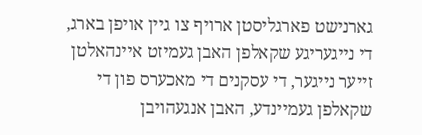גארנישט פארגליסטן ארויף צו גיין אויפן בארג, די נייגעריגע שקאלפן האבן געמיזט איינהאלטן זייער נייגער, די עסקנים די מאכערס פון די שקאלפן געמיינדע, האבן אנגעהויבן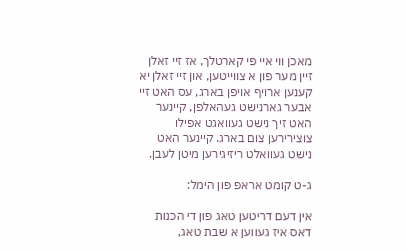מאכן ווי איי פי קארטלך, אז זיי זאלן זיין מער פון א צווייטען, און זיי זאלן יא קענען ארויף אויפן בארג, עס האט זיי אבער גארנישט געהאלפן, קיינער האט זיך נישט געוואגט אפילו צוצירירען צום בארג. קיינער האט נישט געוואלט ריזיגירען מיטן לעבן.

ג-ט קומט אראפ פון הימל:

אין דעם דריטען טאג פון די הכנות דאס איז געווען א שבת טאג,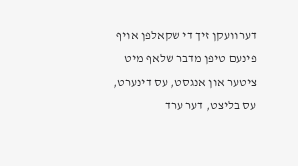דערוועקן זיך די שקאלפן אויף פינעם טיפן מדבר שלאף מיט ציטער און אנגסט, עס דינערט, עס בליצט, דער ערד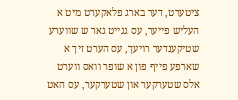ציטערט, דער בארג פלאקערט מיט א העליש פייער, עס גגייט גאר ש שווערע שטיקענדער רויעך, עס הערט זיך א שארפע פייף פון א שופר וואס ווערט אלס שטערקער און שטערקער, עס האט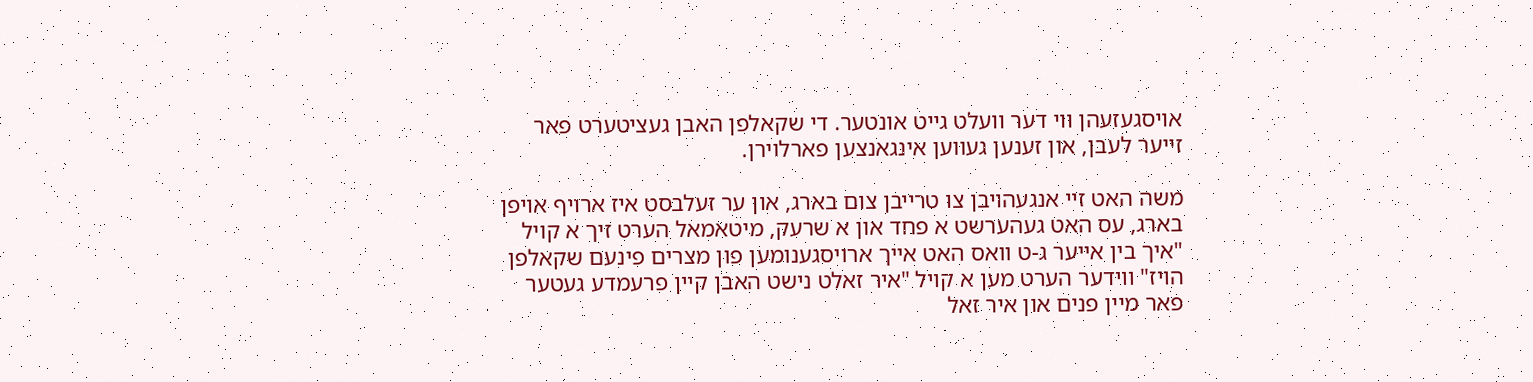אויסגעזעהן ווי דער וועלט גייט אונטער. די שקאלפן האבן געציטערט פאר זייער לעבן, און זענען געווען אינגאנצען פארלוירן.

משה האט זיי אנגעהויבן צו טרייבן צום בארג, און ער זעלבסט איז ארויף אויפן בארג, עס האט געהערשט א פחד און א שרעק, מיטאמאל הערט זיך א קויל "איך בין אייער ג-ט וואס האט אייך ארויסגענומען פון מצרים פינעם שקאלפן הויז" ווידער הערט מען א קויל "איר זאלט נישט האבן קיין פרעמדע געטער פאר מיין פנים און איר זאל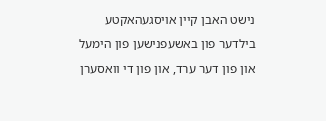נישט האבן קיין אויסגעהאקטע בילדער פון באשעפנישען פון הימעל און פון דער ערד, און פון די וואסערן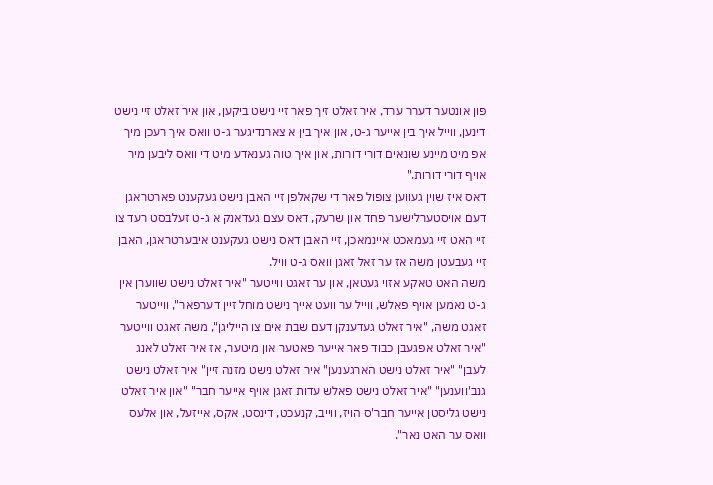פון אונטער דערר ערד, איר זאלט זיך פאר זיי נישט ביקען, און איר זאלט זיי נישט דינען, ווייל איך בין אייער ג-ט, און איך בין א צארנדיגער ג-ט וואס איך רעכן מיך אפ מיט מיינע שונאים דורי דורות, און איך טוה גענאדע מיט די וואס ליבען מיר אויף דורי דורות."
דאס איז שוין געווען צופול פאר די שקאלפן זיי האבן נישט געקענט פארטראגן דעם אויסטערלישער פחד און שרעק, דאס עצם געדאנק א ג-ט זעלבסט רעד צו זיי האט זיי געמאכט איינמאכן, זיי האבן דאס נישט געקענט איבערטראגן, האבן זיי געבעטן משה אז ער זאל זאגן וואס ג-ט וויל.
משה האט טאקע אזוי געטאן, און ער זאגט ווייטער "איר זאלט נישט שווערן אין ג-ט נאמען אויף פאלש, ווייל ער וועט אייך נישט מוחל זיין דערפאר", ווייטער זאגט משה, "איר זאלט געדענקן דעם שבת אים צו הייליגן", משה זאגט ווייטער "איר זאלט אפגעבן כבוד פאר אייער פאטער און מיטער, אז איר זאלט לאנג לעבן" "איר זאלט נישט הארגענען" איר זאלט נישט מזנה זיין" איר זאלט נישט גנב'ווענען" "איר זאלט נישט פאלש עדות זאגן אויף אייער חבר" "און איר זאלט נישט גליסטן אייער חבר'ס הויז, ווייב, קנעכט, דינסט, אקס, אייזעל, און אלעס וואס ער האט נאר".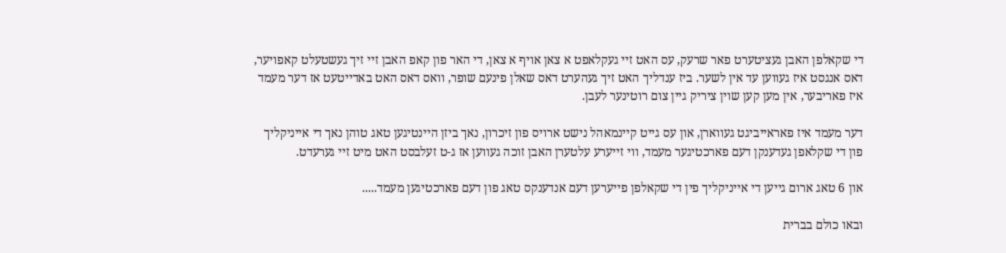די שקאלפן האבן געציטערט פאר שרעק, עס האט זיי געקלאפט א צאן אויף א צאן, די האר פון קאפ האבן זיי זיך געשטעלט קאפויער, דאס אנגסט איז געווען עד אין לשער. ביז ענדליך האט זיך געהערט דאס שאלן פינעם שופר, וואס דאס האט באדייטעט אז דער מעמד איז פאריבער, אין מען קען שוין ציריק גיין צום רוטינער לעבן.

דער מעמד איז פאראייביגט געווארן, און עס גייט קיינמאהל נישט ארויס פון זיכרון, נאך ביזן היינטיגען טאג טוהן נאך די אייניקליך פון די שקלאפן געדענקן דעם פארכטיגער מעמד, ווי זייערע עלטערן האבן זוכה געווען אז ג-ט זעלבסט האט מיט זיי גערעדט.

און 6 טאג ארום גייען די אייניקליך פין די שקאלפן פייערען דעם אנדענקס טאג פון דעם פארכטיגען מעמד.....

ובאו כולם בברית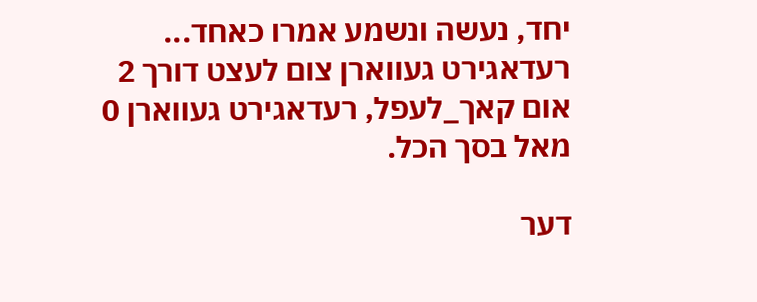יחד, נעשה ונשמע אמרו כאחד...
רעדאגירט געווארן צום לעצט דורך 2 אום קאך_לעפל, רעדאגירט געווארן 0 מאל בסך הכל.

דער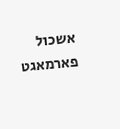אשכול פארמאגט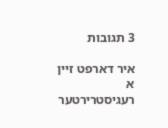3 תגובות

איר דארפט זיין א רעגיסטרירטער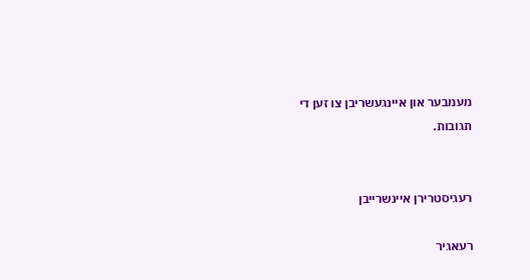מעמבער און איינגעשריבן צו זען די תגובות.


רעגיסטרירן איינשרייבן

רעאגיר